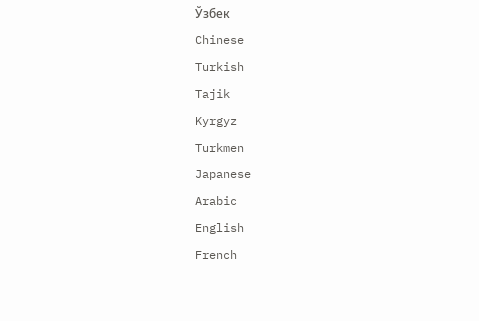Ўзбек
Chinese
Turkish
Tajik
Kyrgyz
Turkmen
Japanese
Arabic
English
French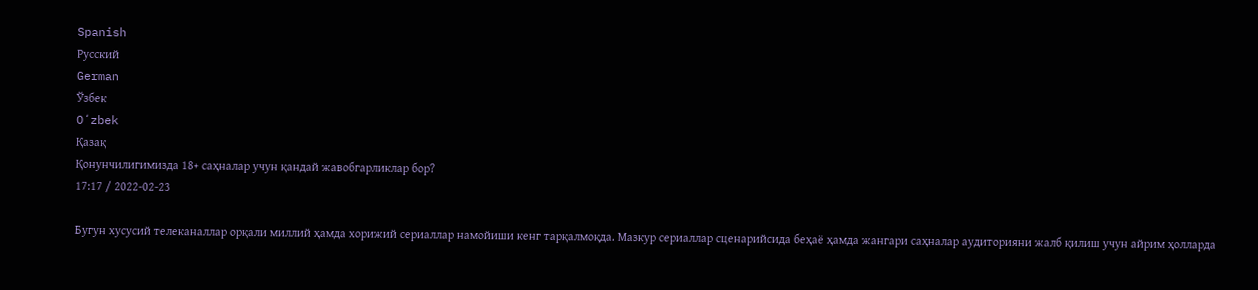Spanish
Русский
German
Ўзбек
Oʻzbek
Қазақ
Қонунчилигимизда 18+ саҳналар учун қандай жавобгарликлар бор?
17:17 / 2022-02-23

Бугун хусусий телеканаллар орқали миллий ҳамда хорижий сериаллар намойиши кенг тарқалмоқда. Мазкур сериаллар сценарийсида беҳаё ҳамда жангари саҳналар аудиторияни жалб қилиш учун айрим ҳолларда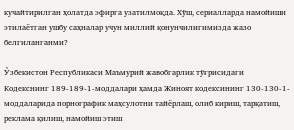кучайтирилган ҳолатда эфирга узатилмоқда. Хўш, сериалларда намойиши этилаётган ушбу саҳналар учун миллий қонунчилигимизда жазо белгиланганми?

Ўзбекистон Республикаси Маъмурий жавобгарлик тўғрисидаги Кодекснинг 189-189-1-моддалари ҳамда Жиноят кодексининг 130-130-1-моддаларида порнографик маҳсулотни тайёрлаш, олиб кириш, тарқатиш, реклама қилиш, намойиш этиш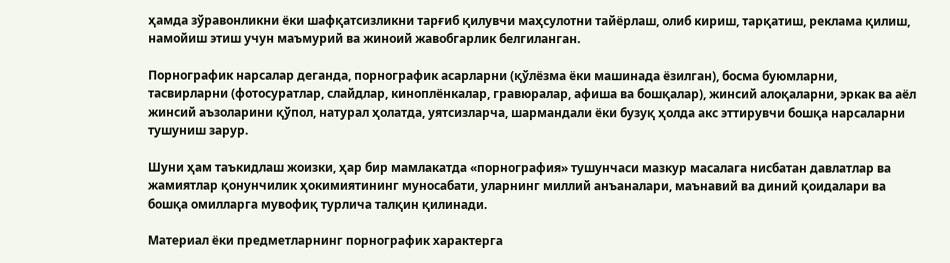ҳамда зўравонликни ёки шафқатсизликни тарғиб қилувчи маҳсулотни тайёрлаш, олиб кириш, тарқатиш, реклама қилиш, намойиш этиш учун маъмурий ва жиноий жавобгарлик белгиланган.

Порнографик нарсалар деганда, порнографик асарларни (қўлёзма ёки машинада ёзилган), босма буюмларни, тасвирларни (фотосуратлар, слайдлар, киноплёнкалар, гравюралар, афиша ва бошқалар), жинсий алоқаларни, эркак ва аёл жинсий аъзоларини қўпол, натурал ҳолатда, уятсизларча, шармандали ёки бузуқ ҳолда акс эттирувчи бошқа нарсаларни тушуниш зарур.

Шуни ҳам таъкидлаш жоизки, ҳар бир мамлакатда «порнография» тушунчаси мазкур масалага нисбатан давлатлар ва жамиятлар қонунчилик ҳокимиятининг муносабати, уларнинг миллий анъаналари, маънавий ва диний қоидалари ва бошқа омилларга мувофиқ турлича талқин қилинади.

Материал ёки предметларнинг порнографик характерга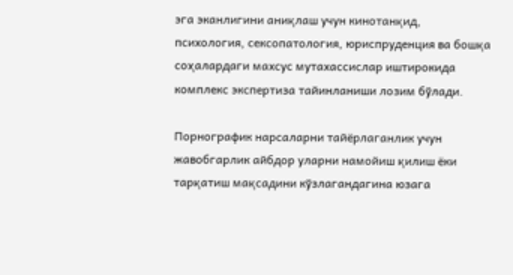эга эканлигини аниқлаш учун кинотанқид, психология, сексопатология, юриспруденция ва бошқа соҳалардаги махсус мутахассислар иштирокида комплекс экспертиза тайинланиши лозим бўлади.

Порнографик нарсаларни тайёрлаганлик учун жавобгарлик айбдор уларни намойиш қилиш ёки тарқатиш мақсадини кўзлагандагина юзага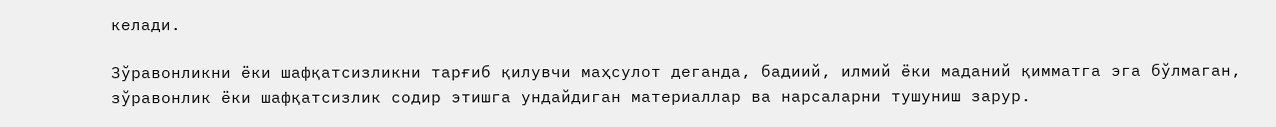келади.

Зўравонликни ёки шафқатсизликни тарғиб қилувчи маҳсулот деганда, бадиий, илмий ёки маданий қимматга эга бўлмаган, зўравонлик ёки шафқатсизлик содир этишга ундайдиган материаллар ва нарсаларни тушуниш зарур.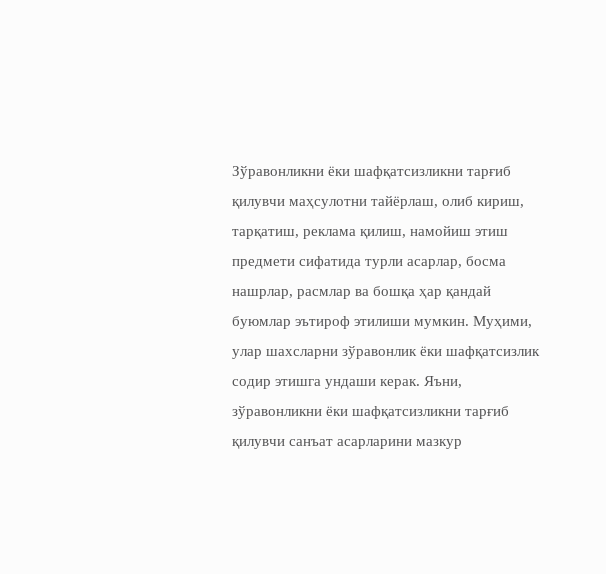Зўравонликни ёки шафқатсизликни тарғиб қилувчи маҳсулотни тайёрлаш, олиб кириш, тарқатиш, реклама қилиш, намойиш этиш предмети сифатида турли асарлар, босма нашрлар, расмлар ва бошқа ҳар қандай буюмлар эътироф этилиши мумкин. Муҳими, улар шахсларни зўравонлик ёки шафқатсизлик содир этишга ундаши керак. Яъни, зўравонликни ёки шафқатсизликни тарғиб қилувчи санъат асарларини мазкур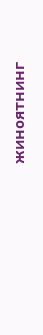жиноятнинг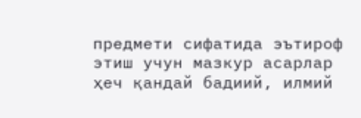предмети сифатида эътироф этиш учун мазкур асарлар ҳеч қандай бадиий, илмий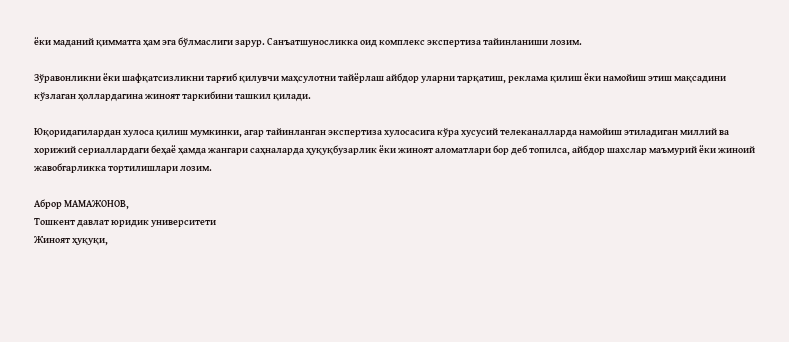ёки маданий қимматга ҳам эга бўлмаслиги зарур. Санъатшуносликка оид комплекс экспертиза тайинланиши лозим.

Зўравонликни ёки шафқатсизликни тарғиб қилувчи маҳсулотни тайёрлаш айбдор уларни тарқатиш, реклама қилиш ёки намойиш этиш мақсадини кўзлаган ҳоллардагина жиноят таркибини ташкил қилади.

Юқоридагилардан хулоса қилиш мумкинки, агар тайинланган экспертиза хулосасига кўра хусусий телеканалларда намойиш этиладиган миллий ва хорижий сериаллардаги беҳаё ҳамда жангари саҳналарда ҳуқуқбузарлик ёки жиноят аломатлари бор деб топилса, айбдор шахслар маъмурий ёки жиноий жавобгарликка тортилишлари лозим.

Аброр МАМАЖОНОВ,
Тошкент давлат юридик университети
Жиноят ҳуқуқи,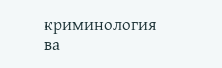криминология ва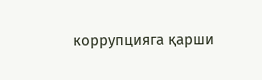коррупцияга қарши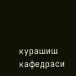курашиш кафедраси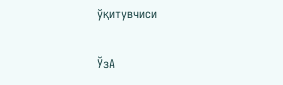ўқитувчиси

ЎзА